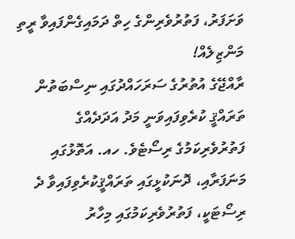ވަށަފަރު، ފަތުރުވެރިންގެ ހިތް ދަމައިގެންފައިވާ ރީތި މަންޒިލެއް!
ރާއްޖޭގެ އުތުރުގެ ސަރަހައްދުގައި ނިސްބަތުން ތަރައްޤީ ކުރެވިފައިވަނީ މަދު އަދަދެއްގެ ފަތުރުވެރިކަމުގެ ރިސޯޓެވެ. ހއ. އަތޮޅުގައި މަނަފަރާއި، ދޮނަކުޅީގައި ތަރައްޤީކުރެވިފައިވާ ދެ ރިސޯޓަކީ، ފަތުރުވެރިކަމުގައި މިހާރު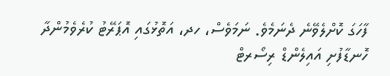ފާހަގަ ކޮށްލެވޭނެ ދެނަމެވެ. ނަމަވެސް، ހދ، އަތޮޅުގައި އޮޕަރޭޓު ކުރެވެމުންދާ ހޮނޑާފުށި އައިލެންޑް ރިސޯރޓް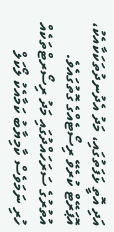އަދި އޮތީ ޅަފަތުގައި، މަދު އެދުނދުތަކަކާއެކު، އޮޕަރޭޓް ކުރެވޭ ރިސޯޓެއްގެ ގޮތުގައެވެ.
އުތުރުގެ ސަރަހައްދުގައި މަދު ރިސޯރޓްތަކެއް ހުރި ނަމަވެސް ކާމިޔާބު ކަމާއެކު ލޯކަލް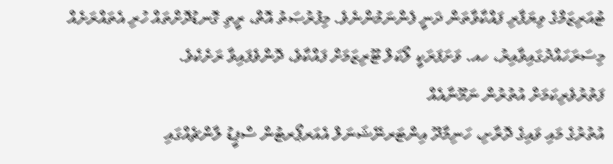ޓުއަރިޒަމްގެ ވިޔަފާރި ފައްކާވާތަން ދަނީ ފެންނަމުންނެވެ. މިފުރުޞަތު އޮތް، ރީތި ގޮނޑުދޮށްތައް ހުރި އެތައްރަށެއް މިސަރަހައްދުގައިވާއިރު، ހއ. ވަށަފަރަކީ ލޯކަލް ޓޫރިޒަމަށް ފައްކާވެ، ދޮންވެފައިވާ ރަށެކެވެ.
ފަތުރުވެރިކަމަށް އުތުރުން ނަމޫނާއެއް
އުތުރުގެ މައި ވައިގެ ދޮރާށި، ހަނިމާދޫ އިންޓަރނޭޝަނަލް އެއަރޕޯރޓުން ސްޕީޑު ލާންޗެއްގައި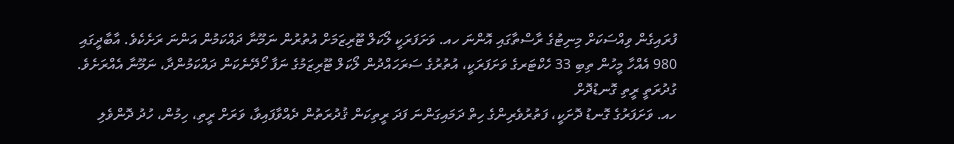ފުރައިގެން ވިއްސަކަށް މިނިޓުގެ ރާސްތާގައި އޮންނަ ހއ. ވަށަފަރަކީ ލޯކަލް ޓޫރިޒަމަށް އުތުރުން ނަމޫނާ ދައްކަމުން އަންނަ ރަށެކެވެ. އާބާދީގައި 980 އެއްހާ މީހުން ތިބި 33 ހެކްޓަރގެ ވަށަފަރަކީ، އުތުރުގެ ސަރަހައްދުން ލޯކަލް ޓޫރިޒަމުގެ ނަފާ ހޯދޭނެކަން ދައްކަމުންދާ، ނަމޫނާ އެއްރަށެވެ.
ގުދުރަތީ ރީތި ގޮނޑުދޮށް
ހއ. ވަށަފަރުގެ ގޮނޑު ދޮށަކީ، ފަތުރުވެރިންގެ ހިތް ދަމައިގަންނަ ފަދަ ރީތިކަން ޤުދުރަތުން ދެއްވާފައިވާ، ވަރަށް ރީތި، ހިމުން، ހުދު ދޮންވެލި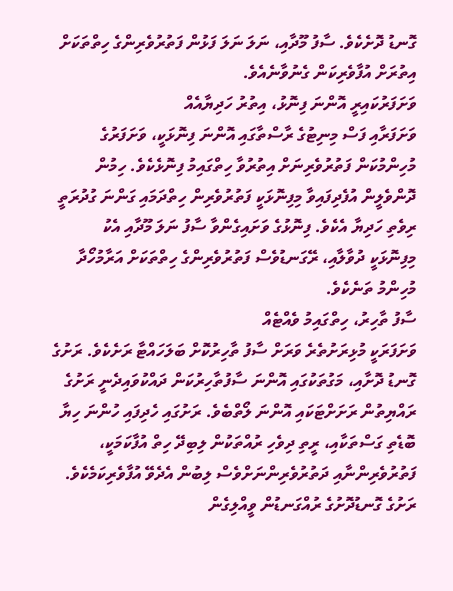ގޮނޑު ދޮށެކެވެ. ސާފު މޫދާއި، ނަލަ ނަލަ ފަޅުން ފަތުރުވެރިންގެ ހިތްތަކަށް އިތުރަށް އުފާވެރިކަން ގެނުވާނެއެވެ.
ވަށަފަރުކައިރީ އޮންނަ ފިނޮޅު، އިތުރު ހަދިޔާއެއް
ވަށަފަރާއި ފަސް މިނިޓުގެ ރާސްތާގައި އޮންނަ ފިނޮޅަކީ، ވަށަފަރުގެ މުހިންމުކަން ފަތުރުވެރިނަށް އިތުރުވާ ހިތްގައިމު ފިނޮޅެކެވެ. ހިމުން ދޮންވެލީން އުފެދިފައިވާ މިފިނޮޅަކީ ފަތުރުވެރިން ހިތްދަމައި ގަންނަ ގުދުރަތީ ރިވެތި ހަދިޔާ އެކެވެ. ފިނޮޅުގެ ވަށައިގެންވާ ސާފު ނަލަ މޫދާއި އެކު މިފިނޮޅަކީ ދުވާލާއި، ރޭގަނޑުވެސް ފަތުރުވެރިންގެ ހިތްތަކަށް އަރާމުހޯދާ މުހިންމު ތަނެކެވެ.
ސާފު ތާހިރު، ހިތްގައިމު ވެއްޓެއް
ވަށަފަރަކީ މުޅިރަށުތެރެ ވަރަށް ސާފު ތާހިރުކޮށް ބަލަހައްޓާ ރަށެކެވެ. ރަށުގެ ގޮނޑު ދޮށާއި، މަގުތަކުގައި އޮންނަ ސާފުތާހިރުކަން ދައްކުވައިދެނީ ރަށުގެ ރައްޔިތުން ރަށަށްޓަކައި އޮންނަ ލޯތްބެވެ. ރަށުގައި ހެދިފައި ހުންނަ ހިޔާ ބޮޑެތި ގަސްތަކާއި، ރީތި ދިވެހި ރުއްތަކުން ލިބިދޭ ހިތް އުފާކަމަކީ، ފަތުރުވެރިންނާއި ދަތުރުވެރިންނަށްވެސް ލިބުން އެދެވޭ އުފާވެރިކަމެކެވެ. ރަށުގެ ގޮނޑުދޮށުގެ ރުއްގަނޑުން ވީއްލިގެން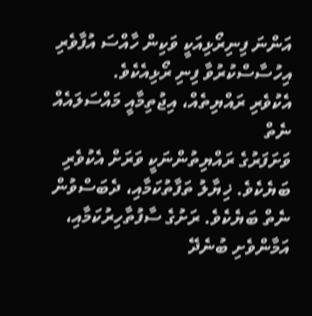އަންނަ ފިނިރޯޅިއަކީ ވަކިން ހާއްސަ އުފާވެރި އިހުސާސްކުރުވާ ފިނި ރޯޅިއެކެވެ.
އެކުވެރި ރައްޔިތެއް، އިޖުތިމާއީ މައްސަލައެއް ނެތް
ވަށަފަރުގެ ރައްޔިތުންނަކީ ވަރަށް އެކުވެރި ބަޔެކެވެ. ޚިޔާލު ތަފާތުކަމާއި، ދެބަސްވުން ނެތް ބަޔެކެވެ. ރަށުގެ ސާފުތާހިރުކަމާއި، އަމާންވެށި ބުނެދޭ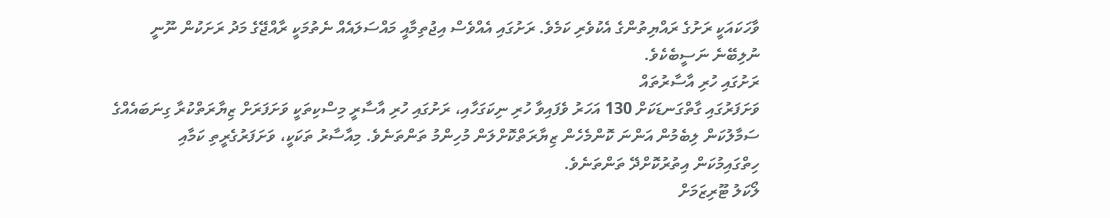ވާހަކައަކީ ރަށުގެ ރައްޔިތުންގެ އެކުވެރި ކަމެވެ. ރަށުގައި އެއްވެސް އިޖުތިމާއީ މައްސަލައެއް ނެތުމަކީ ރާއްޖޭގެ މަދު ރަށަކުން ނޫނީ ނުލިބޭނެ ނަސީބެކެވެ.
ރަށުގައި ހުރި އާސާރުތައް
ވަށަފަރުގައި ގާތްގަނޑަކަށް 130 އަހަރު ވެފައިވާ ހުރި ނިކަގަހާއި، ރަށުގައި ހުރި އާސާރީ މިސްކިތަކީ ވަށަފަރަށް ޒިޔާރަތްކުރާ ގިނަބައެއްގެ ސަމާލުކަން ލިބެމުން އަންނަ ކޮންމެހެން ޒިޔާރަތްކޮށްލަން މުހިންމު ތަންތަނެވެ. މިއާސާރު ތަކަކީ، ވަށަފަރުގެރީތި ކަމާއި ހިތްގައިމުކަން އިތުރުކޮށްދޭ ތަންތަނެވެ.
ލޯކަލު ޓޫރިޒަމަށް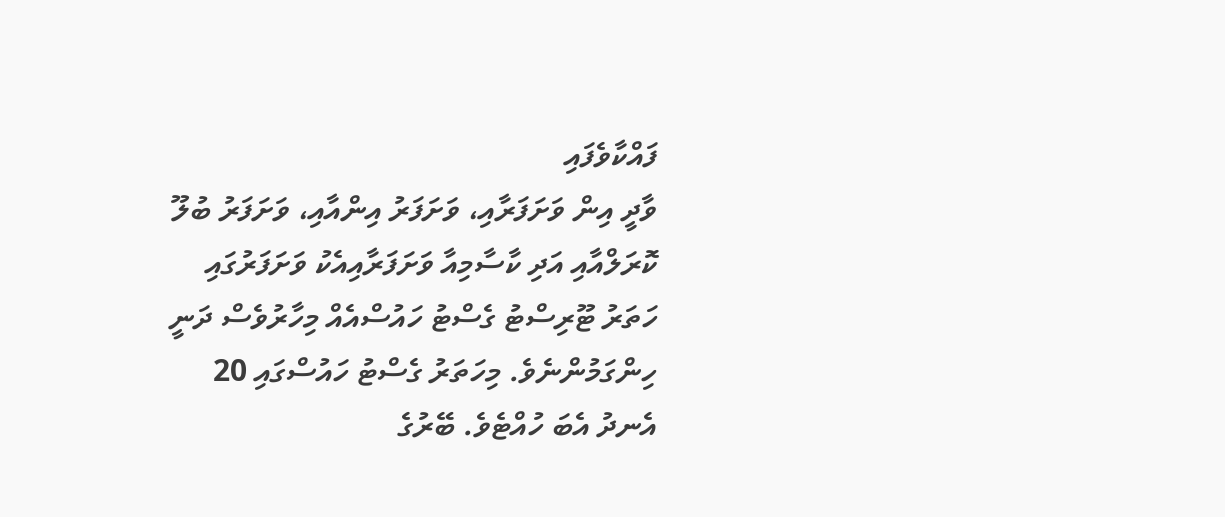ފައްކާވެފައި
ވާދީ އިން ވަށަފަރާއި، ވަށަފަރު އިންއާއި، ވަށަފަރު ބުލޫ ކޮރަލްއާއި އަދި ކާސާމިއާ ވަށަފަރާއިއެކު ވަށަފަރުގައި ހަތަރު ޓޫރިސްޓު ގެސްޓު ހައުސްއެއް މިހާރުވެސް ދަނީ ހިންގަމުންނެވެ. މިހަތަރު ގެސްޓު ހައުސްގައި 20 އެނދު އެބަ ހުއްޓެވެ. ބޭރުގެ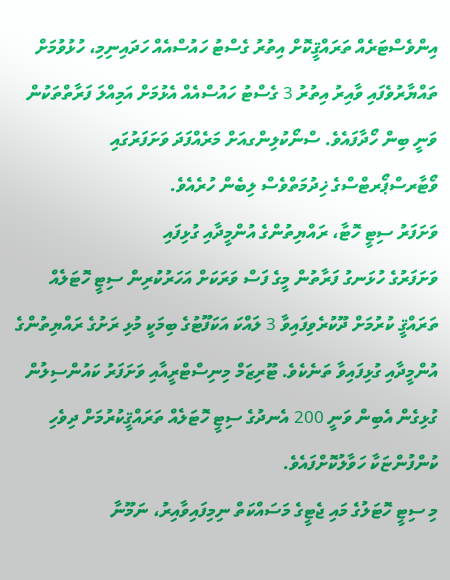އިންވެސްޓަރެއް ތަރައްޤީކޮށް އިތުރު ގެސްޓު ހައުސްއެއް ހަދައިނިމި، ހުޅުވުމަށް ތައްޔާރުވެފައި ވާއިރު އިތުރު 3 ގެސްޓު ހައުސްއެއް އެޅުމަށް އަމިއްލަ ފަރާތްތަކުން ވަނީ ބިން ހޯދާފައެވެ. ސްނޯކުލިންގއަށް މަރެއްފަދަ ވަށަފަރުގައި ވޯޓާރސްޕޯރޓްސްގެ ޚިދުމަތްވެސް ލިބެން ހުރެއެވެ.
ވަށަފަރު ސިޓީ ހޮޓާ، ރައްޔިތުންގެ އުންމީދާއި ގުޅިފައި
ވަށަފަރުގެ ހުޅަނގު ފަރާތުން މީގެ ފަސް ވަރަކަށް އަހަރުކުރިން ސިޓީ ހޮޓަލެއް ތަރައްޤީ ކުރުމަށް ދޫކުރެވިފައިވާ 3 ލައްކަ އަކަފޫޓުގެ ބިމަކީ މުޅި ރަށުގެ ރައްޔިތުންގެ އުންމީދާއި ގުޅިފައިވާ ތަނެކެވެ. ޓޫރިޒަމް މިނިސްޓްރީއާއި ވަށަފަރު ކައުންސިލުން ގުޅިގެން އެބިން ވަނީ 200 އެނދުގެ ސިޓީ ހޮޓަލެއް ތަރައްޤީކުރުމަށް ދިވެހި ކުންފުންޏަކާ ހަވާލުކޮށްފައެވެ.
މި ސިޓީ ހޮޓަލުގެ މައި ޖެޓީގެ މަސައްކަތް ނިމިފައިވާއިރު، ނަމޫނާ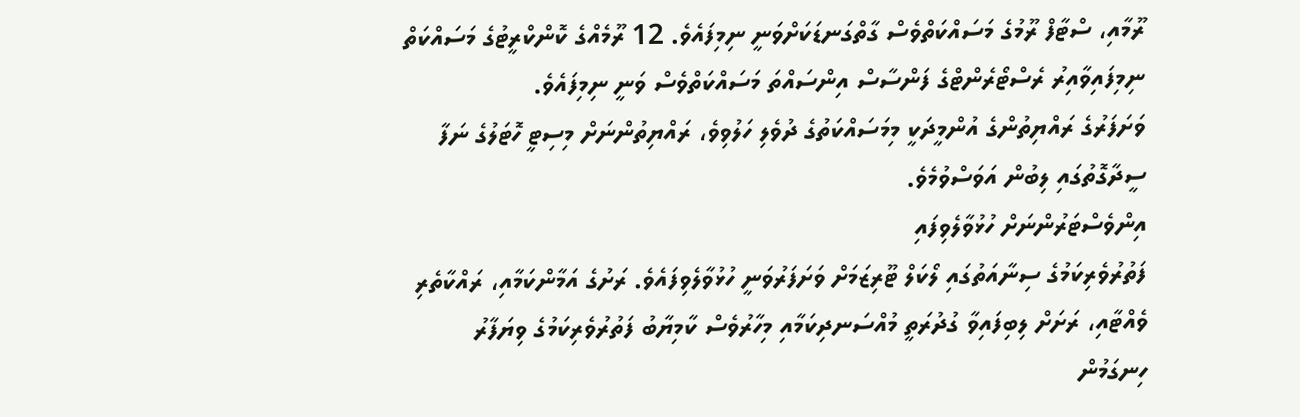ރޫމާއި، ސްޓާފް ރޫމުގެ މަސައްކަތްވެސް ގާތްގަނޑަކަށްވަނީ ނިމިފައެވެ. 12 ރޫމެއްގެ ކޮންކްރީޓުގެ މަސައްކަތް ނިމިފައިވާއިރު ރެސްޓޯރެންޓްގެ ފަންސާސް އިންސައްތަ މަސައްކަތްވެސް ވަނީ ނިމިފައެވެ.
ވަށަފަރުގެ ރައްޔިތުންގެ އުންމީދަކީ މިމަސައްކަތުގެ ދުވެލި ހަލުވިވެ، ރައްޔިތުންނަށް މިސިޓީ ހޮޓަލުގެ ނަފާ ސީދާގޮތުގައި ލިބުން އަވަސްވުމެވެ.
އިންވެސްޓަރުންނަށް ހުޅުވާލެވިފައި
ފަތުރުވެރިކަމުގެ ސިނާއަތުގައި ލޯކަލް ޓޫރިޒަމަށް ވަށަފަރުވަނީ ހުޅުވާލެވިފައެވެ. ރަށުގެ އަމާންކަމާއި، ރައްކާތެރި ވެއްޓާއި، ރަށަށް ލިބިފައިވާ ގުދުރަތީ މުއްސަނދިކަމާއި މިހާރުވެސް ކާމިޔާބު ފަތުރުވެރިކަމުގެ ވިޔަފާރު ހިނގަމުން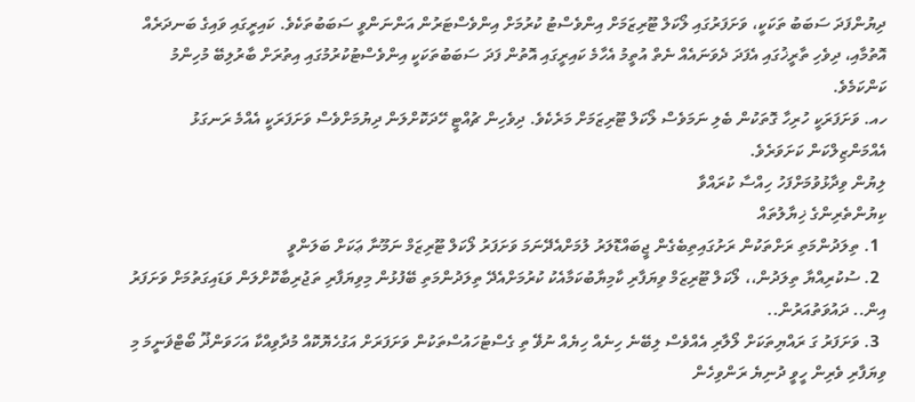ދިޔުންފަދަ ސަބަބު ތަކަކީ، ވަށަފަރުގައި ލޯކަލް ޓޫރިޒަމަށް އިންވެސްޓު ކުރުމަށް އިންވެސްޓަރުން އަންނަންވީ ސަބަބުތަކެވެ. ކައިރީގައި ވައިގެ ބަނދަރެއް އޮތުމާއި، ދިވެހި ތާރީޚުގައި އެފަދަ ދެވަނައެއް ނެތް އުތީމު އެހާމެ ކައިރީގައި އޮތުން ފަދަ ސަބަބުތަކަކީ އިންވެސްޓުކުރުމުގައި އިތުރަށް ބާރުލިބޭ މުހިންމު ކަންކަމެވެ.
ހއ. ވަށަފަރަކީ ހުރިހާ ގޮތަކުން ބެލި ނަމަވެސް ލޯކަލް ޓޫރިޒަމަށް މަރެކެވެ. ދިވެހިން ޗުއްޓީ ހޭދަކޮށްލަން ދިޔުމަށްވެސް ވަށަފަރަކީ އެއްމެ ރަނގަޅު އެއްމަންޒިލްކަން ކަށަވަރެވެ.
ލިޔުން ވިދާޅުވުމަށްފަހު ހިއްސާ ކުރައްވާ
ކިޔުންތެރިންގެ ޚިޔާލުތައް
  1. ތިލަދުންމަތި ރަށްތަކުން ރަށުގައިތިބެގެން ޖީބައްޑޮލަރު ލުމަށްއެދޭނަމަ ވަށަފަރު ލޯކަލް ޓޫރިޒަމް ނަމޫނާ ޢަކަށް ބަލަންވީ
  2. ސުކުރިއްޔާ ތިލަދުން،، ލޯކަލް ޓޫރިޒަމް ވިޔަފާރި ކާމިޔާބުކަމާއެކު ކުރުމަށްއެދޭ ތިލަދުންމަތި ބޭފުޅުން މިވިޔަފާރި ތަޖުރިބާކޮށްލަން ވަޑައިގަތުމަށް ވަށަފަރު އިން.. ދައުވަތުއަރުން..
  3. ވަށަފަރު ގަ ރައްޔިތަކަށް ލޯލާރި އެއްވެސް ލިބޭނެ ހިނެއް ހިޔެއް ނުޥޭ ތި ގެސްޓުހައުސްތަކުން ވަށަފަރަށް އަގުހެޔޮކޮއް މުދާވިއްކާ އަހަވަންޛޫ ބޯޓްޥަނީމަ މި ވިޔަފާރި ވެރިން ހީވީ ދުނިޔެ ރަންވިހެން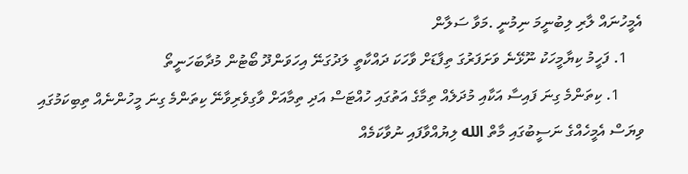އެމީހުނައް ލާރި ލިބުނީމަ ނިމުނީ .މަވާ ސަލާން
    1. ފަހީމު ކިޔާމީހަކު ނޫޅޭނެ ވަށަފަރުގަ ތިފާޑަށް ވާހަކަ ދައްކާތީ ލަދުގަނޭ އިހަވަންދޫ ބޯޓުން މުދާބަހަނީތޯ
      1. ކިތަންމެ ގިނަ ފައިސާ އަކާއި މުދަލެއް ތިމާގެ އަތުގައި ހުއްޓަސް އަދި ތިމާއަށް ވާގިވެރިވާނޭ ކިތަންމެ ގިނަ މީހުންނެއް ތިބިކަމުގައި ވިޔަސް އެމީހެއްގެ ނަސީބުގައި މާތް الله ލިޔުއްވާފައި ނުވާކަމެއް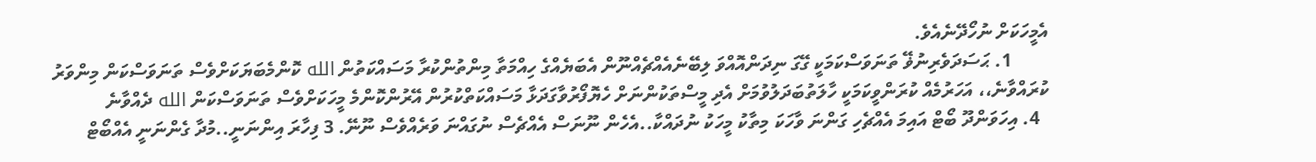އެމީހަކަށް ނުހޯދޭނެއެވެ.
        1. ޙަސަދަވެރިނުޥޭ ތަނަވަސްކަމަކީ ގޭގަ ނިދަންއޮއްވަ ލިބޭނެއެއްޗެއްނޫން އެބަޔެއްގެ ހިއްމަތާ މިންތުންކުރާ މަސައްކަތުން الله ކޮންމެބަޔަކަށްވެސް ތަނަވަސްކަން މިންވަރު ކުރައްވާނެ،، އަހަރުމެއް ކުރަންވީކަމަކީ ހާލަތުބަދަލުވުމަށް އެދި މީސްތަކުންނަށް ހެޔޮފޯރުވާގަދަޅާ މަސައްކަތްކުރުން އޭރުންކޮންމެ މީހަކަށްވެސް ތަނަވަސްކަން الله ދެއްވާނެ
  4. އިހަވަންދޫ ބޯޓް އައިމަ އެއްޗެހި ގަންނަ ވާހަކަ މިތާކު މީހަކު ނުދައްކާ..އެހެން ނޫނަސް އެއްޗެސް ނުގައްނަ ވަރެއްވެސް ނޫނޭ. 3 ފިހާރަ އިންނަނީ..މުދާ ގެންނަނީ އެއްބޯޓް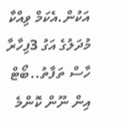އަކުން.އެކަމް ވިއްކާ މުދަލުގެ އަގު 3ފިހާރާ ހާސް ތަފާތު..ބޯޓް އިން ނޫން ކޮންމެ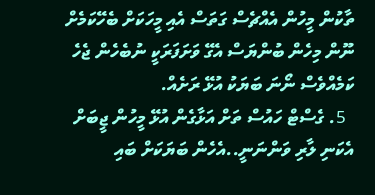ތާކުން މީހުން އެއްޗެސް ގަތަސް އެއި މީހަކަށް ބެހޭކަމެށް ނޫން މިހެން ބުންޔަސް އެގޭ ވަށަފަރަކީ ނުބެހެން ޖެހެ ކަމެއްވެސް ނޯނަ ބަޔަކު އުޅޭ ރަށެއް.
  5. ގެސްޓް ހައުސް ތަށް އަޅާގެން އުޅޭ މީހުން ޖީބަށް އެކަނި ލާރި ވަންނަނީ..އެހެން ބަޔަކަށް ބައި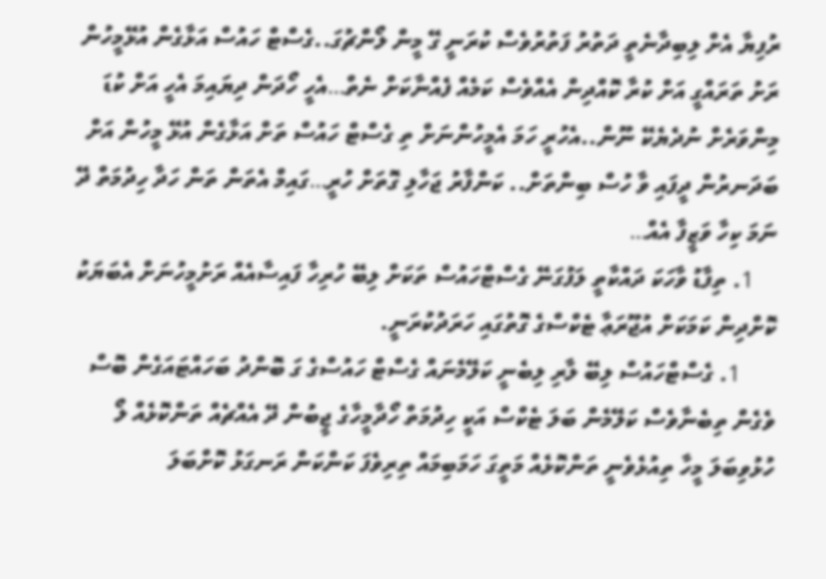ރުފިޔާ އެށް ލިބިދާނެތީ ދަތުރު ފަތުރުވެސް ކުރަނީ ގޭ މީން ލޯންޗުގަ..ގެސްޓް ހައުސް އަޅާގެން އުޅޭމީހުން ރަށު ތަރައްގީ އަށް ކުރާ ކޮއްދިން އެއްވެސް ކަމެއް ފެއްނާކަށް ނެތް…އެހީ ހޯދަން ދިޔައިމަ އެހީ އަށް ކުޑަ މިންވަރެށް ނުދެޔެކޭ ނޫން..އެހުރީ ހަމަ އެމީހުންނަށް ތި ގެސްޓް ހައުސް ތަށް އަޅާގެން އުޅޭ މީހުން އަށް ބަދަނރުން ދީފައި ވާ ހުސް ބިންތަށް.. ކަންފާރު ޖަހާލި ގޮތަށް ހުރީ…ގައިމް އެތަން ތަން ހަދާ ހިދުމަތް ދޭ ނަމަ ކިހާ ވަޒީފާ އެއް…
    1. ތިފާޑު ވާހަކަ ދައްކާތީ ލަފުގަނޭ ގެސްޓްހައުސް ތަކަށް ލިބޭ ހުރިހާ ފައިސާއެއް ރަށުމީހުނަށް އެބަޔަކު ކޮށްދިން ކަމަކަށް އުޖޫރަޢާ ޓެކްސްގެ ގޮތުގައި ހަރަދުކުރަނީ.
      1. ގެސްޓްހައުސް ލިބޭ ލާރި ލިބެނީ ކަލޭމެނައް ގެސްޓް ހައުސްގެ ގަ ބޮންދު ބަހައްޓައަގެން ބޮސް ވެގެން ތިބެނާވެސް ކަލޭމެން ބަލަ ޓެކްސް އަކީ ހިދުމަތް ހޯދާމީހާގެ ޖީބުން ދޭ އެއްޗެއް ތަންކޮޅެއް ލޯ ހުޅުވިބަލަ މީހާ ތިއުޅެވެނީ ތަންކޮޅެއް މަތީގަ ހަމަބިމައް ތިރިވެފަ ކަންކަން ރަނގަޅު ކޮށްބަލަ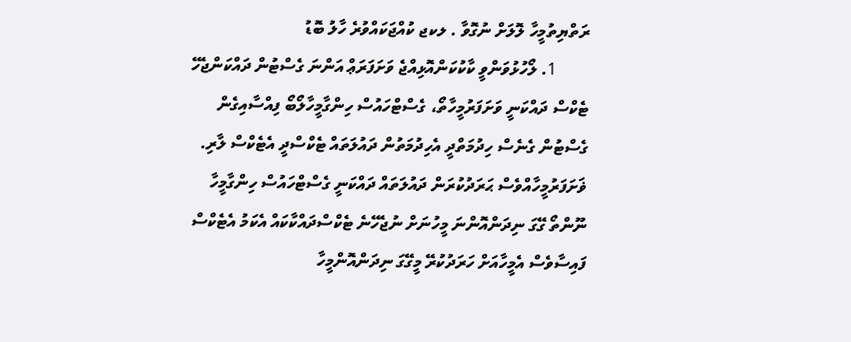ރަތްޔިތުމީހާ ލޮލަށް ނުގޮވާ . ލކޖ ކުއްޖަކައްވުރެ ހާލު ބޮޑު
        1. ލޯހުޅުވަންވީ ކާކުކަންއޮޅިއްޖެ ވަށަފަރަޢް އަންނަ ގެސްޓުން ދައްކަންޖެހޭ ޓެކްސް ދައްކަނީ ވަށަފަރުމީހާތޯ، ގެސްޓްހައުސް ހިންގާމީހާލޯބޯ ފިއްސާއިގެން ގެސްޓުން ގެނެސް ހިދުމަތްދީ އެހިދުމަތުން ދައުލަތައް ޓެކްސްދީ އެޓެކްސް ލާރި. ޥަށަފަރުމީހާއްވެސް ޙަރަދުކުރަން ދައުލަތައް ދައްކަނީ ގެސްޓްހައުސް ހިންގާމީހާ ނޫންތޯ ގޭގަ ނިދަންއޮންނަ މީހުނަށް ނުޖެހޭނެ ޓެކްސްދައްކާކައް އެކަމު އެޓެކްސް ފައިސާވެސް އެމީހާއަށް ހަރަދުކުރޭ މީގޭގަ ނިދަންއޮންމީހާ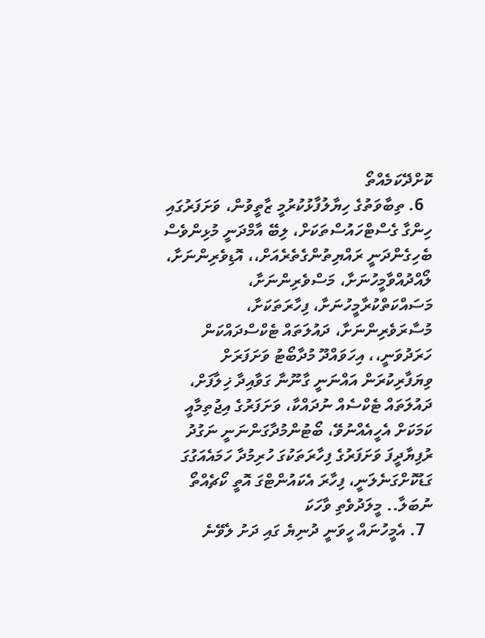ކޮށްދޭކަމެއްތޯ
  6. ތިބާވަތުގެ ހިޔާލުފާޅުކުރުމީ ޒާތީވުން، ވަށަފަރުގައި ހިންގާ ގެސްޓްހައުސްތަކަށް، ލިބޭ އާމްދަނީ މުޅިންވެސް ބެހިގެންދަނީ ރައްޔިތުންގެތެރެއަށް،، އޮޑިވެރިންނަށާ، ލޯއްދުއްވާމީހުނަށާ، މަސްވެރިންނަށާ، މަސައްކަތްކުރާމީހުނަށާ، ފިހާރަތަކަށާ، މުސާރަވެރިންނަށާ، ދައުލަތައް ޓެކްސްދައްކަން ހަރަދުވަނީ،، އިހަވައްދޫ މުދާބޯޓު ވަށަފަރަށް ވިޔަފާރިކުރަން އައްނަނީ ގާނޫނާ ގަވާއިދާ ޚިލާފަށް، ދައުލަތައް ޓެކްސެއް ނުދައްކާ، ވަށަފަރުގެ އިޖުތިމާއީ ކަމަކަށް އެހީއެއްނުވޭ، ބޯޓުންމުދާގަންނަނީ ނަގުދު ރުފިޔާދީފަ ވަށަފަރުގެ ފިހާރަތަކުގަ ހުރިމުދާ ހަމައެއަގުގަ ގަޑުކޮށްގަނެލަނީ، ފިހާރަ އެކައުންޓްގަ އޮތީ ކޯޗެއްތޯ ނުބަލާ.. މީލަދުވެތި ވާހަކަ
  7. އެމީހުނައް ހީވަނީ ދުނިޔެ ގައި ދަށު ލެވޭނެ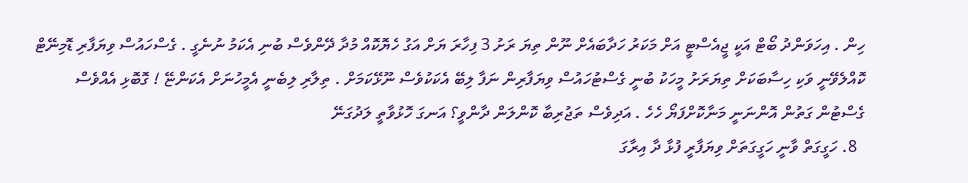ހިން . އިހަވަންދު ބޯޓް އަކީ ޖީއެސްޓީ އަށް މަކަރު ހަދާބައެށް ނޫން ތިޔަ ރަށު 3 ފިހާރަ ޔަށް އަގު ހެޔޮކޮއް މުދާ ދޭންވެސް ބުނި އެކަމު ނުނެގީ . ގެސްހައުސް ވިޔަފާރި ޑޮމިނޭޓް ކޮއްލެވޭނީ ވަކި ހިސާބަކަށް ތިޔަރަށު މީހަކު ބުނީ ގެސްޓުހައުސް ވިޔަފާރިން ނަފާ ލިބޭ އެކަކުވެސް ނޫޅޭކަމަށް . ތިލާރި ލިބެނީ އެމީހުނަށް އެކަންޏޭ ! ގޮބޮޅި އެއްވެސް ގެސްޓުން ގަތުން އޮންނަނީ މަނާކޮށްފަޔޯ ހެހެ . އަދިވެސް ތަޖުރިބާ ކޮންލަން ދާންވީ؟ އަނގަ ހޮޅުވާތީ ލަދުގަނޭ
  8. ހަގީގަތް ވާނީ ހަގީގަތަށް ވިޔަފާރީ ފުޅާ ދާ އިރާގަ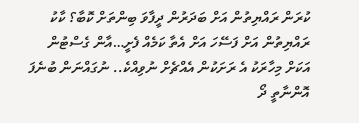ކުރަން ރައްޔިތުން އަށް ބަދަރުން ދީފާވަ ބިންތަށް ކޮބާ؟ ކާކު ރައްޔިތުން އަށް ފަސޭހަ އަށް އެތާ ކަމެއް ފެށީ…އާން ގެސްޓުން އަކަށް މިހާރަކު އެ ރަށަކުން އެއްޗެށް ނުވިއްކެ.. ނުގައްނަން ބުނެފަ އޮންނާތީ ދޯ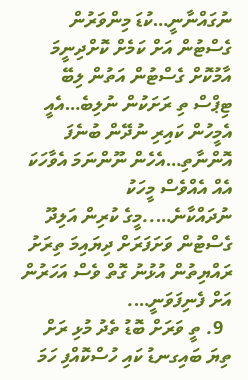ނުގައްނާނީ…ކުޑަ މިންވަރުން ގެސްޓުން އަށް ކަމެށް ކޮށްދިނީމަ އާމުކޮށް ގެސްޓުން އަތުން ލިބޭ ޓިޕްސް ތި ރަށަކުން ނުލިބެ…އެއީ އެމީހުން ކައިރި ނުދޭން ބުނެފަ އޮންނާތި…އެހެން ނޫންނަމަ އެވާހަކަ އެއް އެއްވެސް މީހަކު ނުދައްކާނެ…..މީގެ ކުރިން އަލިދޫ ގެސްޓުން ވަށަފަރަށް ދިޔައިމަ ތިރަށު ރައްޔިތުން އުޅުނު ގޮތް ވެސް އަހަރުން އަށް ފެނިފަވަނީ….
  9. ތީ ވަރަށް ބޮޑު ތެދު މުޅި ރަށް ތިޔަ ބައިގނޑު ކައި ހުސްކޮއްފި ހަމަ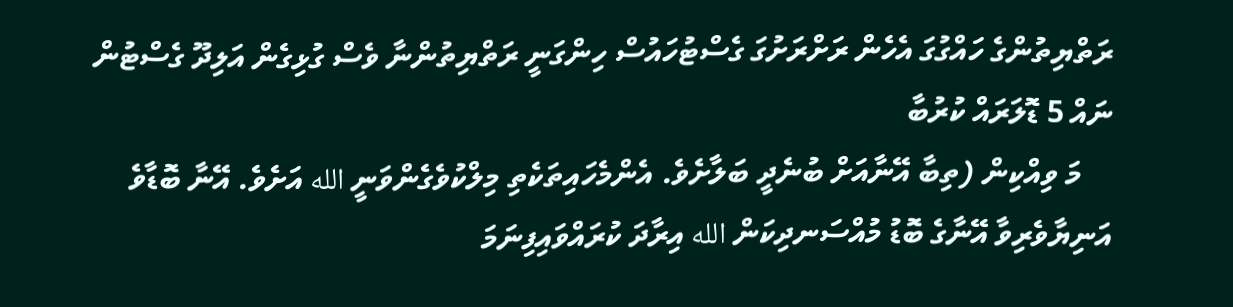ރަތްޔިތުންގެ ހައްގުގަ އެހެން ރަށްރަށުގަ ގެސްޓުހައުސް ހިންގަނީ ރަތްޔިތުންނާ ވެސް ގުޅިގެން އަލިދޫ ގެސްޓުން ނައް 5 ޑޮލަރައް ކުރުބާ
    މަ ވިއްކިން (ތިބާ އޭނާއަށް ބުނެދީ ބަލާށެވެ. އެންމެހައިތަކެތި މިލްކުވެގެންވަނީ الله އަށެވެ. އޭނާ ބޮޑާވެ އަނިޔާވެރިވާ އޭނާގެ ބޮޑު މުއްސަނދިކަން الله އިރާދަ ކުރައްވައިފިނަމަ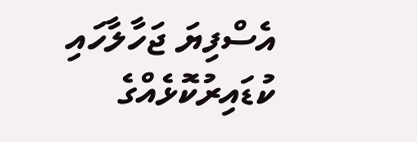އެސްފިޔަ ޖަހާލާހައި ކުޑައިރުކޮޅެއްގެ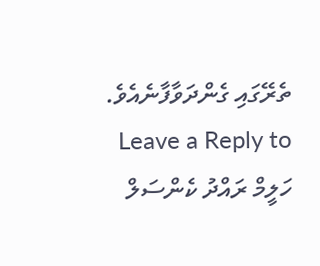ތެރޭގައި ގެންދަވާފާނެއެވެ.
Leave a Reply to ހަލީމް ރައްދު ކެންސަލް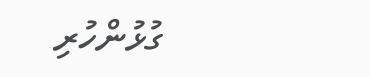ގުޅުންހުރި